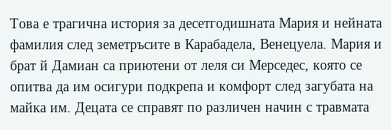Това е трагична история за десетгодишната Мария и нейната фамилия след земетръсите в Карабадела, Венецуела. Мария и брат й Дамиан са приютени от леля си Мерседес, която се опитва да им осигури подкрепа и комфорт след загубата на майка им. Децата се справят по различен начин с травмата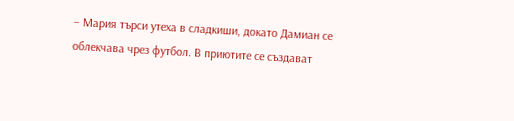– Мария търси утеха в сладкиши, докато Дамиан се облекчава чрез футбол. В приютите се създават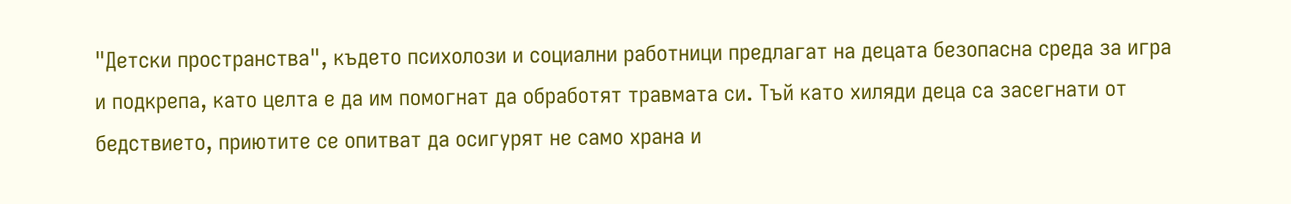"Детски пространства", където психолози и социални работници предлагат на децата безопасна среда за игра и подкрепа, като целта е да им помогнат да обработят травмата си. Тъй като хиляди деца са засегнати от бедствието, приютите се опитват да осигурят не само храна и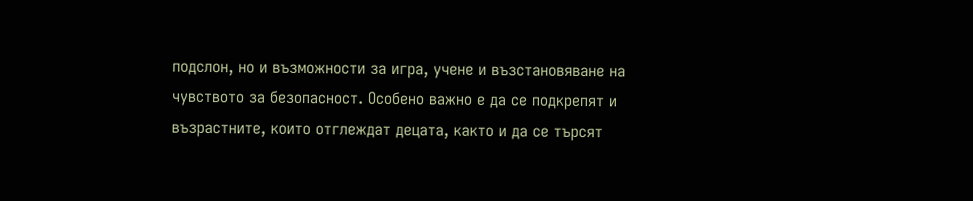подслон, но и възможности за игра, учене и възстановяване на чувството за безопасност. Особено важно е да се подкрепят и възрастните, които отглеждат децата, както и да се търсят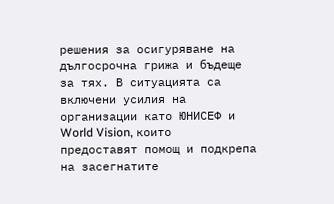решения за осигуряване на дългосрочна грижа и бъдеще за тях. В ситуацията са включени усилия на организации като ЮНИСЕФ и World Vision, които предоставят помощ и подкрепа на засегнатите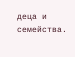деца и семейства.